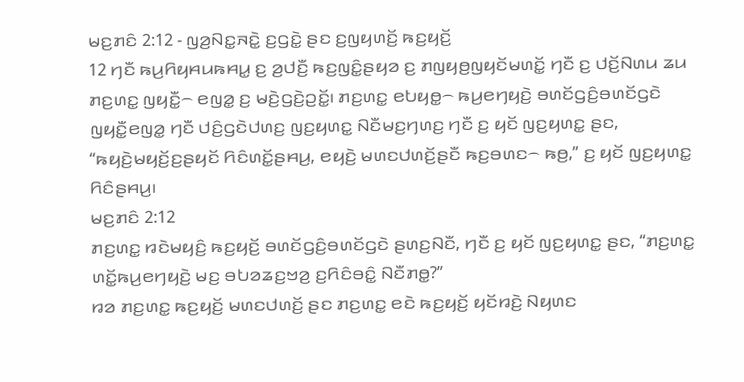ꤗꤢ꤬ꤊꤢꤨ 2:12 - ꤜꤤ꤬ꤡꤢ꤭ꤏꤢꤧ꤭ ꤢ꤬ꤞꤢꤧ꤭ ꤔꤢ ꤢ꤬ꤜꤟꤛꤢꤩ꤬ ꤒꤢ꤬ꤟꤢꤩ꤬
12 ꤚꤢꤪ ꤒꤣ꤬ꤖꤟꤌꤣꤒꤌꤣ꤭ ꤢ꤬ ꤤ꤬ꤓꤢꤪ꤬ ꤒꤢ꤬ꤜꤢꤨ꤭ꤔꤟꤤ ꤢ꤬ ꤊꤜꤟꤥ꤬ꤜꤟꤢꤩꤗꤛꤢꤩ꤭ ꤚꤢꤪ ꤢ꤬ ꤓꤢꤩ꤬ꤡꤛꤣ ꤘꤣ ꤊꤢ꤬ꤛꤢ꤭ ꤜꤟꤢꤪ꤭꤮ ꤕꤜꤤ꤭ ꤢ꤬ ꤗꤢꤧ꤬ꤞꤢꤧ꤬ꤑꤢꤩ꤭꤯ ꤊꤢ꤬ꤛꤢ꤭ ꤕꤝꤟꤥ꤭꤮ ꤒꤣ꤬ꤕꤚꤟꤢꤧ꤬ ꤋꤛꤢꤩꤞꤢꤨ꤬ꤋꤛꤢꤩꤞꤢꤧ ꤜꤟꤢꤪ꤭ꤕꤜꤤ꤭ ꤚꤢꤪ ꤓꤢꤨ꤬ꤞꤢꤧꤓꤛꤢ꤬ ꤜꤢ꤬ꤟꤛꤢ꤭ ꤡꤢꤪꤗꤢ꤬ꤚꤛꤢ꤬ ꤚꤢꤪ ꤢ꤬ ꤟꤢꤩ ꤜꤢ꤬ꤟꤛꤢ꤭ ꤔꤢ, “ꤒꤟꤢꤧ꤬ꤗꤟꤢꤩ꤬ꤢ꤬ꤔꤟꤢꤩ ꤖꤢꤨꤛꤢꤩ꤭ꤔꤌꤣ꤬, ꤕꤟꤢꤧ꤬ ꤗꤛꤢꤓꤛꤢꤩ꤬ꤔꤢꤪ ꤒꤢ꤬ꤋꤛꤢ꤮ ꤒꤥ꤬,” ꤢ꤬ ꤟꤢꤩ ꤜꤢ꤬ꤟꤛꤢ꤭ ꤖꤢꤨꤔꤌꤣ꤬꤯
ꤗꤢ꤬ꤊꤢꤨ 2:12
ꤊꤢ꤬ꤛꤢ꤭ ꤙꤢꤧꤗꤟꤢꤨ꤬ ꤒꤢ꤬ꤟꤢꤩ꤬ ꤋꤛꤢꤩꤞꤢꤨ꤬ꤋꤛꤢꤩꤞꤢꤧ ꤔꤛꤢ꤬ꤡꤢꤪ, ꤚꤢꤪ ꤢ꤬ ꤟꤢꤩ ꤜꤢ꤬ꤟꤛꤢ꤭ ꤔꤢ, “ꤊꤢ꤬ꤛꤢ꤭ ꤛꤢꤩ꤭ꤒꤣ꤬ꤕꤚꤟꤢꤧ꤬ ꤗꤢ꤬ ꤋꤝꤤꤘꤢ꤬ꤠꤤ꤬ ꤢ꤬ꤖꤢꤨꤋꤢꤨ꤭ ꤡꤢꤪꤊꤥ꤭?”
ꤙꤤ ꤊꤢ꤬ꤛꤢ꤭ ꤒꤢ꤬ꤟꤢꤩ꤬ ꤗꤛꤢꤓꤛꤢꤩ꤬ ꤔꤢ ꤊꤢ꤬ꤛꤢ꤭ ꤕꤢꤧ ꤒꤢ꤬ꤟꤢꤩ꤬ ꤟꤢꤩꤙꤢꤧ꤬ ꤡꤟꤛꤢ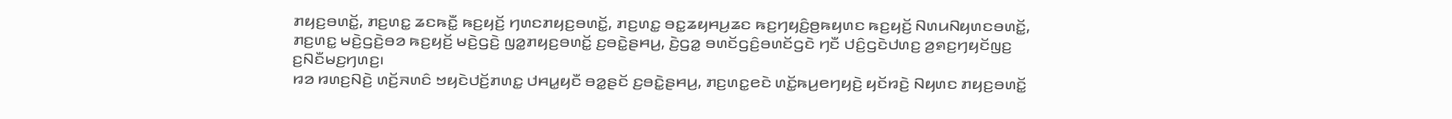ꤊꤟꤢ꤬ꤋꤛꤢꤩ꤭, ꤊꤢ꤬ꤛꤢ꤭ ꤘꤢꤒꤢꤪ꤭ ꤒꤢ꤬ꤟꤢꤩ꤬ ꤚꤛꤢꤊꤟꤢ꤬ꤋꤛꤢꤩ꤭, ꤊꤢ꤬ꤛꤢ꤭ ꤋꤢ꤭ꤘꤟꤌꤣ꤬ꤘꤢ ꤒꤢ꤬ꤚꤟꤢꤨ꤬ꤥ꤬ꤒꤟꤛꤢ ꤒꤢ꤬ꤟꤢꤩ꤬ ꤡꤛꤣꤡꤟꤛꤢꤋꤛꤢꤩ꤭, ꤊꤢ꤬ꤛꤢ꤭ ꤗꤢꤧ꤬ꤞꤢꤧ꤬ꤋꤤ ꤒꤢ꤬ꤟꤢꤩ꤬ ꤗꤢꤧ꤬ꤞꤢꤧ꤬ ꤜꤤ꤭ꤊꤟꤢ꤬ꤋꤛꤢꤩ꤭ ꤢ꤬ꤋꤢꤧ꤭ꤔꤌꤣ꤬, ꤢꤧ꤬ꤞꤤ꤭ ꤋꤛꤢꤩꤞꤢꤨ꤬ꤋꤛꤢꤩꤞꤢꤧ ꤚꤢꤪ ꤓꤢꤨ꤬ꤞꤢꤧꤓꤛꤢ꤬ ꤤ꤬ꤎꤢ꤬ꤚꤟꤢꤩꤜꤢ꤬ ꤢ꤬ꤡꤢꤪꤗꤢ꤬ꤚꤛꤢ꤬꤯
ꤙꤤ ꤙꤛꤢ꤬ꤡꤢꤧ꤬ ꤛꤢꤩ꤬ꤏꤛꤢꤨ ꤠꤟꤢꤧꤓꤢꤩ꤬ꤊꤛꤢ꤭ ꤓꤌꤣ꤭ꤟꤢꤪ ꤋꤤ꤭ꤔꤢꤩ ꤢ꤬ꤋꤢꤧ꤭ꤔꤌꤣ꤬, ꤊꤢ꤬ꤛꤢ꤭ꤕꤢꤧ ꤛꤢꤩ꤭ꤒꤣ꤬ꤕꤚꤟꤢꤧ꤬ ꤟꤢꤩꤙꤢꤧ꤬ ꤡꤟꤛꤢ ꤊꤟꤢ꤬ꤋꤛꤢꤩ꤭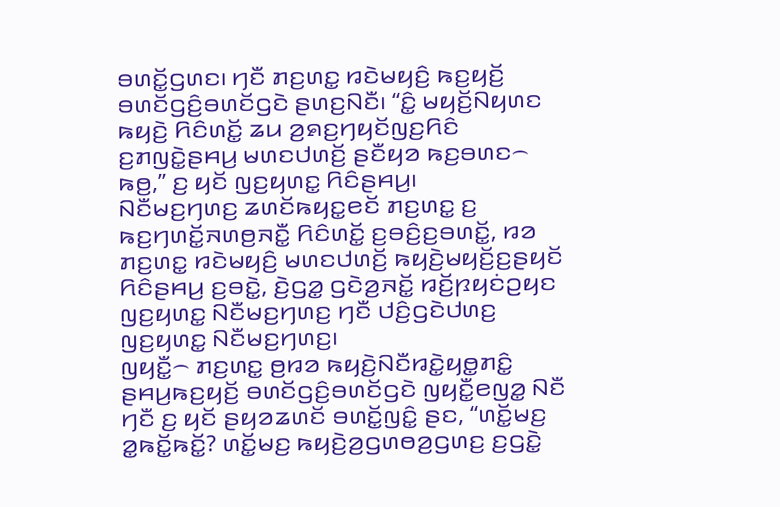ꤋꤛꤢꤩ꤭ꤞꤛꤢ꤯ ꤚꤢꤪ ꤊꤢ꤬ꤛꤢ꤭ ꤙꤢꤧꤗꤟꤢꤨ꤬ ꤒꤢ꤬ꤟꤢꤩ꤬ ꤋꤛꤢꤩꤞꤢꤨ꤬ꤋꤛꤢꤩꤞꤢꤧ ꤔꤛꤢ꤬ꤡꤢꤪ꤯ “ꤢꤨ꤭ ꤗꤟꤢꤩ꤬ꤡꤟꤛꤢ ꤒꤟꤢꤧ꤬ ꤖꤢꤨꤛꤢꤩ꤭ ꤘꤣ ꤤ꤬ꤎꤢ꤬ꤚꤟꤢꤩꤜꤢ꤬ꤖꤢꤨ ꤢ꤬ꤊꤜꤢꤧ꤭ꤔꤌꤣ꤬ ꤗꤛꤢꤓꤛꤢꤩ꤬ ꤔꤢꤪꤟꤤ ꤒꤢ꤬ꤋꤛꤢ꤮ ꤒꤥ꤬,” ꤢ꤬ ꤟꤢꤩ ꤜꤢ꤬ꤟꤛꤢ꤭ ꤖꤢꤨꤔꤌꤣ꤬꤯
ꤡꤢꤪꤗꤢ꤬ꤚꤛꤢ꤬ ꤘꤛꤢꤩꤒꤟꤢ꤭ꤕꤢꤩ ꤊꤢ꤬ꤛꤢ꤭ ꤢ꤬ ꤒꤢ꤬ꤚꤛꤢꤩ꤭ꤏꤛꤥ꤬ꤏꤢꤪ꤭ ꤖꤢꤨꤛꤢꤩ꤭ ꤢ꤬ꤋꤢꤨ꤬ꤢ꤬ꤋꤛꤢꤩ꤭, ꤙꤤ ꤊꤢ꤬ꤛꤢ꤭ ꤙꤢꤧꤗꤟꤢꤨ꤬ ꤗꤛꤢꤓꤛꤢꤩ꤬ ꤒꤟꤢꤧ꤬ꤗꤟꤢꤩ꤬ꤢ꤬ꤔꤟꤢꤩ ꤖꤢꤨꤔꤌꤣ꤬ ꤢ꤬ꤋꤢꤧ꤭, ꤢꤧ꤬ꤞꤤ꤭ ꤞꤢꤧꤤ꤬ꤏꤢꤩ꤭ ꤙꤢꤩ꤬ꤐꤟꤢꤦꤑꤟꤢ ꤜꤢ꤬ꤟꤛꤢ꤭ ꤡꤢꤪꤗꤢ꤬ꤚꤛꤢ꤬ ꤚꤢꤪ ꤓꤢꤨ꤬ꤞꤢꤧꤓꤛꤢ꤬ ꤜꤢ꤬ꤟꤛꤢ꤭ ꤡꤢꤪꤗꤢ꤬ꤚꤛꤢ꤬꤯
ꤜꤟꤢꤪ꤭꤮ ꤊꤢ꤬ꤛꤢ꤭ ꤥ꤬ꤙꤤ ꤒꤟꤢꤧ꤬ꤡꤢꤪꤙꤢꤧ꤭ꤟꤥ꤭ꤊꤢꤨ꤭ ꤔꤌꤣ꤬ꤒꤢ꤬ꤟꤢꤩ꤬ ꤋꤛꤢꤩꤞꤢꤨ꤬ꤋꤛꤢꤩꤞꤢꤧ ꤜꤟꤢꤪ꤭ꤕꤜꤤ꤭ ꤡꤢꤪ ꤚꤢꤪ ꤢ꤬ ꤟꤢꤩ ꤔꤟꤤꤘꤛꤢꤩ ꤋꤛꤢꤩ꤭ꤜꤢꤨ꤭ ꤔꤢ, “ꤛꤢꤩ꤭ꤗꤢ꤬ ꤤ꤭ꤒꤢꤩ꤭ꤒꤢꤩ꤭? ꤛꤢꤩ꤭ꤗꤢ꤬ ꤒꤟꤢꤧ꤬ꤤ꤬ꤞꤛꤥꤤ꤬ꤞꤛꤢ꤬ ꤢ꤬ꤞꤢꤧ꤭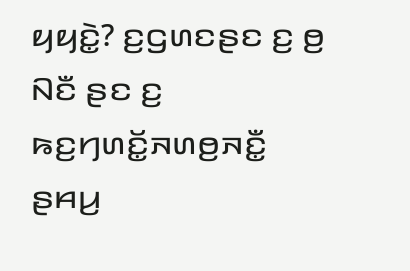ꤟꤟꤢꤧ꤭? ꤢ꤬ꤞꤛꤢꤔꤢ ꤢ꤬ ꤥ꤬ ꤡꤢꤪ ꤔꤢ ꤢ꤬ ꤒꤢ꤬ꤚꤛꤢꤩ꤭ꤏꤛꤥ꤬ꤏꤢꤪ꤭ ꤔꤌꤣ꤬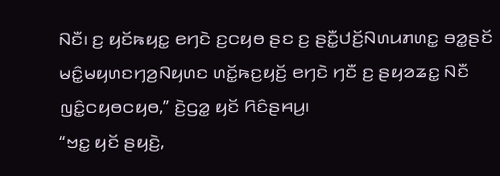ꤡꤢꤪ꤯ ꤢ꤬ ꤟꤢꤩꤒꤟꤢ꤭ ꤕꤚꤢꤧ ꤢ꤬ꤍꤟꤥ ꤔꤢ ꤢ꤬ ꤔꤢꤪ꤭ꤓꤢꤩ꤬ꤡꤛꤣꤊꤛꤢ꤭ ꤋꤤ꤭ꤔꤢꤩ ꤗꤢꤨ꤭ꤗꤟꤛꤢꤚꤤ꤬ꤡꤟꤛꤢ ꤛꤢꤩ꤭ꤒꤢ꤬ꤟꤢꤩ꤬ ꤕꤚꤢꤧ ꤚꤢꤪ ꤢ꤬ ꤔꤟꤤꤘꤢ꤭ ꤡꤢꤪ ꤜꤢꤨ꤭ꤍꤟꤥꤍꤟꤥ,” ꤢꤧ꤬ꤞꤤ꤭ ꤟꤢꤩ ꤖꤢꤨꤔꤌꤣ꤬꤯
“ꤠꤢ꤭ ꤟꤢꤩ ꤔꤟꤢꤧ꤬,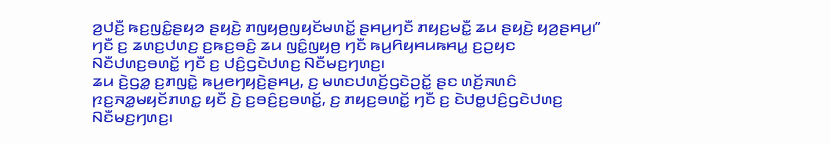ꤤ꤬ꤓꤢꤪ꤬ ꤒꤢ꤬ꤜꤢꤨ꤭ꤔꤟꤤ ꤔꤟꤢꤧ꤬ ꤊꤜꤟꤥ꤬ꤜꤟꤢꤩꤗꤛꤢꤩ꤭ ꤔꤌꤣ꤬ꤚꤢꤪ ꤊꤟꤢ꤬ꤗꤢꤪ꤭ ꤘꤣ ꤔꤟꤢꤧ꤬ ꤟꤤ꤬ꤔꤌꤣ꤬꤯”
ꤚꤢꤪ ꤢ꤬ ꤘꤛꤢ꤬ꤓꤛꤢ꤬ ꤢ꤬ꤒꤢ꤬ꤋꤢꤨ꤬ ꤘꤣ ꤜꤢꤨ꤭ꤜꤟꤥ꤬ ꤚꤢꤪ ꤒꤣ꤬ꤖꤟꤌꤣꤒꤌꤣ꤭ ꤢ꤬ꤑꤟꤢ ꤡꤢꤪꤓꤛꤢ꤬ꤋꤛꤢꤩ꤭ ꤚꤢꤪ ꤢ꤬ ꤓꤢꤨ꤬ꤞꤢꤧꤓꤛꤢ꤬ ꤡꤢꤪꤗꤢ꤬ꤚꤛꤢ꤬꤯
ꤘꤣ ꤢꤧ꤬ꤞꤤ꤭ ꤢ꤬ꤊꤜꤢꤧ꤭ ꤒꤣ꤬ꤕꤚꤟꤢꤧ꤬ꤔꤌꤣ꤬, ꤢ꤬ ꤗꤛꤢꤓꤛꤢꤩ꤬ꤞꤢꤧꤑꤢꤩ꤭ ꤔꤢ ꤛꤢꤩ꤬ꤏꤛꤢꤨ ꤐꤢ꤬ꤏꤤ꤭ꤗꤟꤢꤩꤊꤛꤢ꤭ ꤟꤢꤪ ꤢꤧ꤬ ꤢ꤬ꤋꤢꤨ꤬ꤢ꤬ꤋꤛꤢꤩ꤭, ꤢ꤬ ꤊꤟꤢ꤬ꤋꤛꤢꤩ꤭ ꤚꤢꤪ ꤢ꤬ ꤢꤧꤓꤥ꤭ꤓꤢꤨ꤬ꤞꤢꤧꤓꤛꤢ꤬ ꤡꤢꤪꤗꤢ꤬ꤚꤛꤢ꤬꤯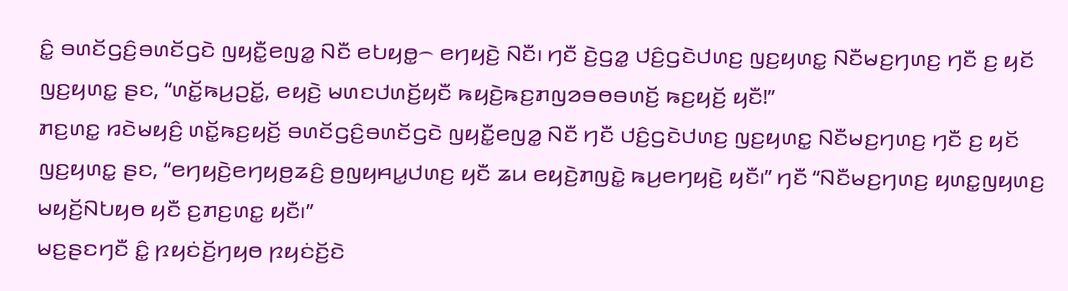ꤢꤨ꤭ ꤋꤛꤢꤩꤞꤢꤨ꤬ꤋꤛꤢꤩꤞꤢꤧ ꤜꤟꤢꤪ꤭ꤕꤜꤤ꤭ ꤡꤢꤪ ꤕꤝꤟꤥ꤭꤮ ꤕꤚꤟꤢꤧ꤬ ꤡꤢꤪ꤯ ꤚꤢꤪ ꤢꤧ꤬ꤞꤤ꤭ ꤓꤢꤨ꤬ꤞꤢꤧꤓꤛꤢ꤬ ꤜꤢ꤬ꤟꤛꤢ꤭ ꤡꤢꤪꤗꤢ꤬ꤚꤛꤢ꤬ ꤚꤢꤪ ꤢ꤬ ꤟꤢꤩ ꤜꤢ꤬ꤟꤛꤢ꤭ ꤔꤢ, “ꤛꤢꤩ꤭ꤒꤣ꤬ꤑꤢꤩ꤭, ꤕꤟꤢꤧ꤬ ꤗꤛꤢꤓꤛꤢꤩ꤬ꤟꤢꤪ ꤒꤟꤢꤧ꤬ꤒꤢ꤬ꤊꤜꤤꤋꤥꤋꤛꤢꤩ꤬ ꤒꤢ꤬ꤟꤢꤩ꤬ ꤟꤢꤪ!”
ꤊꤢ꤬ꤛꤢ꤭ ꤙꤢꤧꤗꤟꤢꤨ꤬ ꤛꤢꤩ꤭ꤒꤢ꤬ꤟꤢꤩ꤬ ꤋꤛꤢꤩꤞꤢꤨ꤬ꤋꤛꤢꤩꤞꤢꤧ ꤜꤟꤢꤪ꤭ꤕꤜꤤ꤭ ꤡꤢꤪ ꤚꤢꤪ ꤓꤢꤨ꤬ꤞꤢꤧꤓꤛꤢ꤬ ꤜꤢ꤬ꤟꤛꤢ꤭ ꤡꤢꤪꤗꤢ꤬ꤚꤛꤢ꤬ ꤚꤢꤪ ꤢ꤬ ꤟꤢꤩ ꤜꤢ꤬ꤟꤛꤢ꤭ ꤔꤢ, “ꤕꤚꤟꤢꤧ꤬ꤕꤚꤟꤥ꤬ꤘꤢꤨ꤬ ꤥ꤬ꤜꤟꤌꤣ꤭ꤓꤛꤢ꤬ ꤟꤢꤪ ꤘꤣ ꤕꤟꤢꤧ꤬ꤊꤜꤢꤧ꤭ ꤒꤣ꤬ꤕꤚꤟꤢꤧ꤬ ꤟꤢꤪ꤯” ꤚꤢꤪ “ꤡꤢꤪꤗꤢ꤬ꤚꤛꤢ꤬ ꤟꤛꤢ꤭ꤜꤟꤛꤢ꤬ ꤗꤟꤢꤩ꤬ꤡꤝꤟꤥ ꤟꤢꤪ ꤢ꤬ꤊꤢ꤬ꤛꤢ꤭ ꤟꤢꤪ꤯”
ꤗꤢ꤬ꤔꤢꤚꤢꤪ ꤢꤨ꤭ ꤐꤟꤢꤦꤢꤩ꤬ꤚꤟꤥ ꤐꤟꤢꤦꤢꤩ꤬ꤢꤧ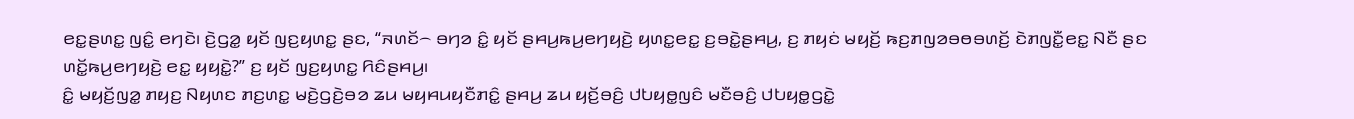ꤕꤢ꤭ꤔꤛꤢ꤭ ꤜꤢꤨ꤭ ꤕꤚꤢꤧ꤯ ꤢꤧ꤬ꤞꤤ꤭ ꤟꤢꤩ ꤜꤢ꤬ꤟꤛꤢ꤭ ꤔꤢ, “ꤏꤛꤢꤩ꤮ ꤋꤚꤤ ꤢꤨ꤭ ꤟꤢꤩ ꤔꤌꤣ꤬ꤒꤣ꤬ꤕꤚꤟꤢꤧ꤬ ꤟꤛꤢ꤭ꤕꤢ꤭ ꤢ꤬ꤋꤢꤧ꤭ꤔꤌꤣ꤬, ꤢ꤬ ꤊꤟꤢꤦ ꤗꤟꤢꤩ꤬ ꤒꤢ꤬ꤊꤜꤤꤋꤥꤋꤛꤢꤩ꤬ ꤢꤧꤊꤜꤢꤪ꤭ꤕꤢ꤭ ꤡꤢꤪ ꤔꤢ ꤛꤢꤩ꤭ꤒꤣ꤬ꤕꤚꤟꤢꤧ꤬ ꤕꤢ꤭ ꤟꤟꤢꤧ꤭?” ꤢ꤬ ꤟꤢꤩ ꤜꤢ꤬ꤟꤛꤢ꤭ ꤖꤢꤨꤔꤌꤣ꤬꤯
ꤢꤨ꤭ ꤗꤟꤢꤩ꤬ꤜꤤ꤭ ꤊꤟꤢ꤬ ꤡꤟꤛꤢ ꤊꤢ꤬ꤛꤢ꤭ ꤗꤢꤧ꤬ꤞꤢꤧ꤬ꤋꤤ ꤘꤣ ꤗꤟꤌꤣꤟꤢꤪꤊꤢꤨ꤭ ꤔꤌꤣ꤬ ꤘꤣ ꤟꤢꤩ꤬ꤋꤢꤨ꤬ ꤓꤝꤟꤥ꤭ꤜꤢꤨ ꤗꤢꤪꤋꤢꤨ꤬ ꤓꤝꤟꤥ꤭ꤞꤢꤧ꤭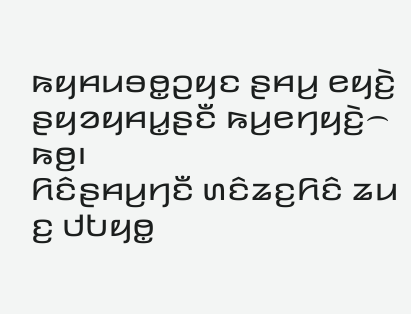ꤒꤟꤌꤣꤋꤥ꤭ꤑꤟꤢ ꤔꤌꤣ꤬ ꤕꤟꤢꤧ꤬ ꤔꤟꤤꤟꤌꤣ꤭ꤔꤢꤪ ꤒꤣ꤬ꤕꤚꤟꤢꤧ꤬꤮ ꤒꤥ꤬꤯
ꤖꤢꤨꤔꤌꤣ꤬ꤚꤢꤪ ꤛꤢꤨꤘꤢ꤬ꤖꤢꤨ ꤘꤣ ꤢ꤬ ꤓꤝꤟꤥ꤭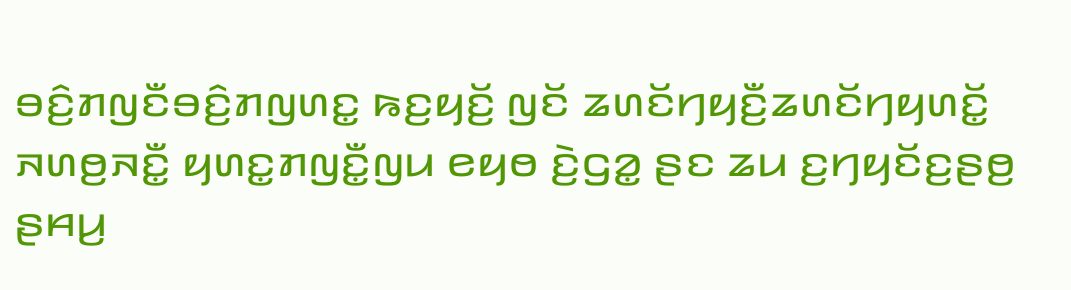ꤋꤢꤨ꤬ꤊꤜꤢꤪꤋꤢꤨ꤬ꤊꤜꤛꤢ꤭ ꤒꤢ꤬ꤟꤢꤩ꤬ ꤜꤢꤩ ꤘꤛꤢꤩꤚꤟꤢꤪ꤬ꤘꤛꤢꤩꤚꤟꤛꤢꤩ꤭ ꤏꤛꤥ꤬ꤏꤢꤪ꤭ ꤟꤛꤢ꤭ꤊꤜꤢꤪ꤭ꤜꤣ ꤕꤟꤥ ꤢꤧ꤬ꤞꤤ꤭ ꤔꤢ ꤘꤣ ꤢ꤬ꤚꤟꤢꤩꤢ꤬ꤔꤥ꤬ ꤔꤌꤣ꤬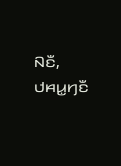ꤡꤢꤪ, ꤓꤌꤣ꤭ꤚꤢꤪ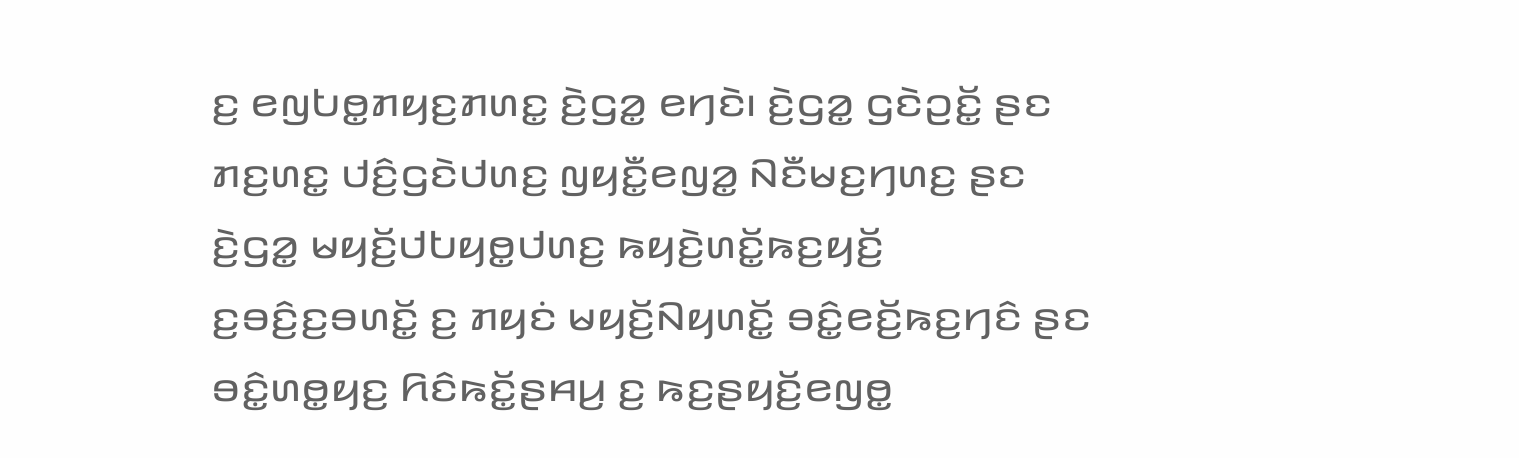ꤢ꤬ ꤕꤜꤝꤥ꤭ꤊꤟꤢ꤬ꤊꤛꤢ꤭ ꤢꤧ꤬ꤞꤤ꤭ ꤕꤚꤢꤧ꤯ ꤢꤧ꤬ꤞꤤ꤭ ꤞꤢꤧꤑꤢꤩ꤭ ꤔꤢ ꤊꤢ꤬ꤛꤢ꤭ ꤓꤢꤨ꤬ꤞꤢꤧꤓꤛꤢ꤬ ꤜꤟꤢꤪ꤭ꤕꤜꤤ꤭ ꤡꤢꤪꤗꤢ꤬ꤚꤛꤢ꤬ ꤔꤢ ꤢꤧ꤬ꤞꤤ꤭ ꤗꤟꤢꤩ꤬ꤓꤝꤟꤥ꤭ꤓꤛꤢ꤬ ꤒꤟꤢꤧ꤬ꤛꤢꤩ꤭ꤒꤢ꤬ꤟꤢꤩ꤬ ꤢ꤬ꤋꤢꤨ꤬ꤢ꤬ꤋꤛꤢꤩ꤭ ꤢ꤬ ꤊꤟꤢꤦ ꤗꤟꤢꤩ꤬ꤡꤟꤛꤢꤩ꤭ ꤋꤢꤨ꤭ꤕꤢꤩ꤬ꤒꤢ꤬ꤚꤢꤨ ꤔꤢ ꤋꤢꤨ꤭ꤛꤥ꤭ꤟꤢ꤬ ꤖꤢꤨꤒꤢꤩ꤭ꤔꤌꤣ꤬ ꤢ꤬ ꤒꤢ꤬ꤔꤟꤢꤩ꤬ꤕꤜꤥ꤭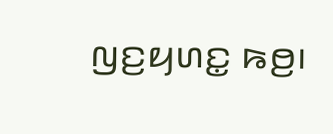ꤜꤢ꤬ꤟꤛꤢ꤭ ꤒꤥ꤬꤯